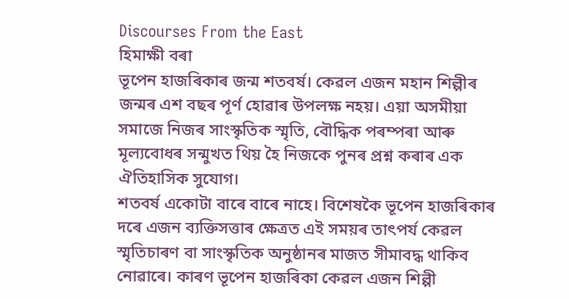Discourses From the East
হিমাক্ষী বৰা
ভূপেন হাজৰিকাৰ জন্ম শতবৰ্ষ। কেৱল এজন মহান শিল্পীৰ জন্মৰ এশ বছৰ পূৰ্ণ হোৱাৰ উপলক্ষ নহয়। এয়া অসমীয়া সমাজে নিজৰ সাংস্কৃতিক স্মৃতি, বৌদ্ধিক পৰম্পৰা আৰু মূল্যবোধৰ সন্মুখত থিয় হৈ নিজকে পুনৰ প্ৰশ্ন কৰাৰ এক ঐতিহাসিক সুযোগ।
শতবৰ্ষ একোটা বাৰে বাৰে নাহে। বিশেষকৈ ভূপেন হাজৰিকাৰ দৰে এজন ব্যক্তিসত্তাৰ ক্ষেত্ৰত এই সময়ৰ তাৎপৰ্য কেৱল স্মৃতিচাৰণ বা সাংস্কৃতিক অনুষ্ঠানৰ মাজত সীমাবদ্ধ থাকিব নোৱাৰে। কাৰণ ভূপেন হাজৰিকা কেৱল এজন শিল্পী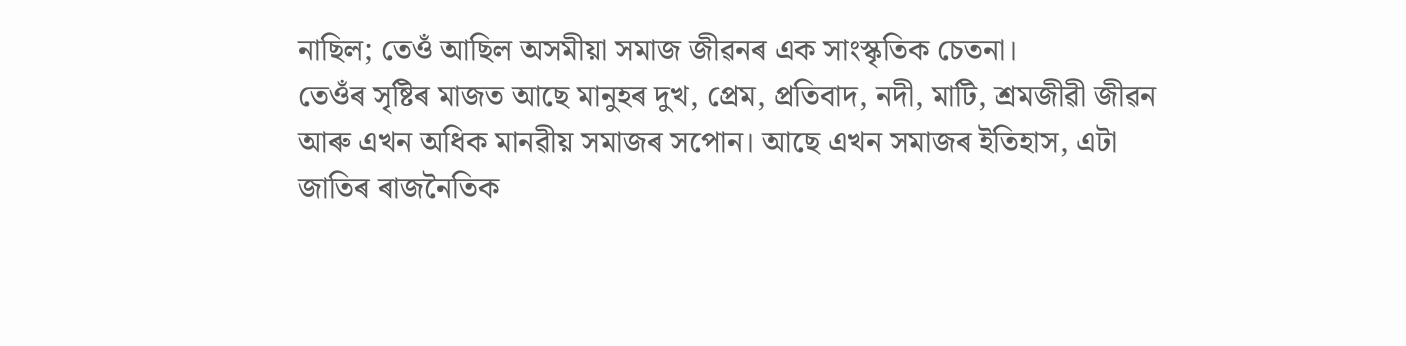নাছিল; তেওঁ আছিল অসমীয়া সমাজ জীৱনৰ এক সাংস্কৃতিক চেতনা।
তেওঁৰ সৃষ্টিৰ মাজত আছে মানুহৰ দুখ, প্ৰেম, প্ৰতিবাদ, নদী, মাটি, শ্ৰমজীৱী জীৱন আৰু এখন অধিক মানৱীয় সমাজৰ সপোন। আছে এখন সমাজৰ ইতিহাস, এটা জাতিৰ ৰাজনৈতিক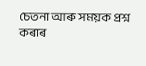চেতনা আৰু সময়ক প্ৰশ্ন কৰাৰ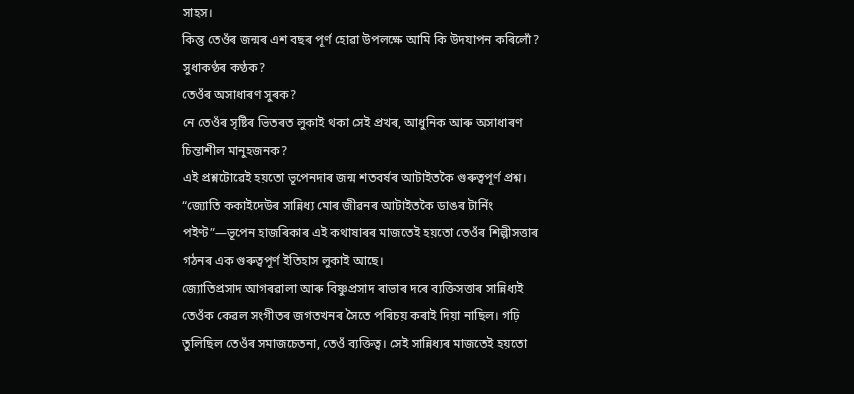সাহস।
কিন্তু তেওঁৰ জন্মৰ এশ বছৰ পূৰ্ণ হোৱা উপলক্ষে আমি কি উদযাপন কৰিলোঁ?
সুধাকণ্ঠৰ কণ্ঠক?
তেওঁৰ অসাধাৰণ সুৰক?
নে তেওঁৰ সৃষ্টিৰ ভিতৰত লুকাই থকা সেই প্ৰখৰ, আধুনিক আৰু অসাধাৰণ চিন্তাশীল মানুহজনক?
এই প্ৰশ্নটোৱেই হয়তো ভূপেনদাৰ জন্ম শতবৰ্ষৰ আটাইতকৈ গুৰুত্বপূৰ্ণ প্ৰশ্ন।
“জ্যোতি ককাইদেউৰ সান্নিধ্য মোৰ জীৱনৰ আটাইতকৈ ডাঙৰ টাৰ্নিং পইণ্ট”—ভূপেন হাজৰিকাৰ এই কথাষাৰৰ মাজতেই হয়তো তেওঁৰ শিল্পীসত্তাৰ গঠনৰ এক গুৰুত্বপূৰ্ণ ইতিহাস লুকাই আছে।
জ্যোতিপ্ৰসাদ আগৰৱালা আৰু বিষ্ণুপ্ৰসাদ ৰাভাৰ দৰে ব্যক্তিসত্তাৰ সান্নিধ্যই তেওঁক কেৱল সংগীতৰ জগতখনৰ সৈতে পৰিচয় কৰাই দিয়া নাছিল। গঢ়ি তুলিছিল তেওঁৰ সমাজচেতনা, তেওঁ ব্যক্তিত্ব। সেই সান্নিধ্যৰ মাজতেই হয়তো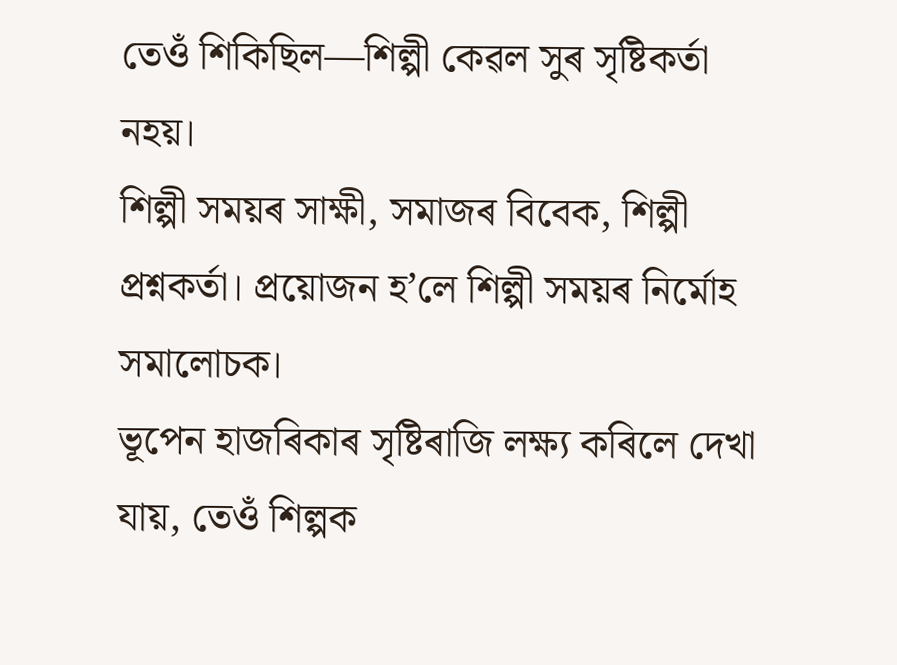তেওঁ শিকিছিল—শিল্পী কেৱল সুৰ সৃষ্টিকৰ্তা নহয়।
শিল্পী সময়ৰ সাক্ষী, সমাজৰ বিবেক, শিল্পী প্ৰশ্নকৰ্তা। প্ৰয়োজন হ’লে শিল্পী সময়ৰ নিৰ্মোহ সমালোচক।
ভূপেন হাজৰিকাৰ সৃষ্টিৰাজি লক্ষ্য কৰিলে দেখা যায়, তেওঁ শিল্পক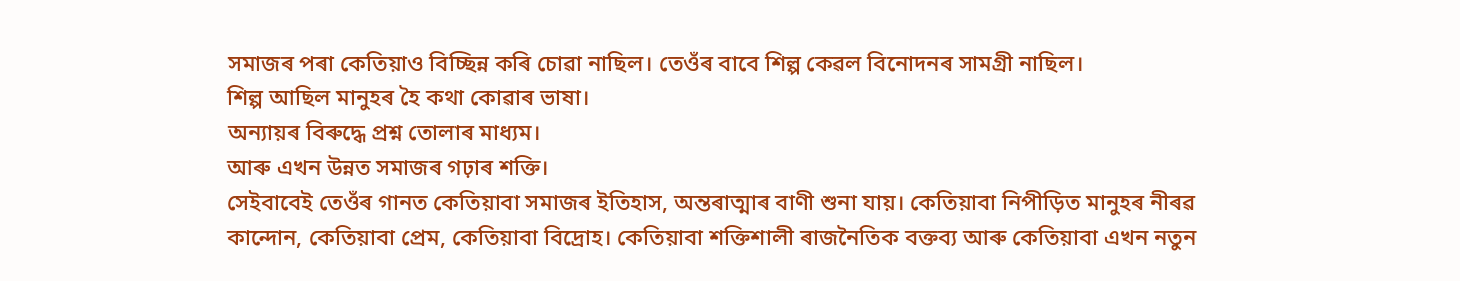সমাজৰ পৰা কেতিয়াও বিচ্ছিন্ন কৰি চোৱা নাছিল। তেওঁৰ বাবে শিল্প কেৱল বিনোদনৰ সামগ্ৰী নাছিল।
শিল্প আছিল মানুহৰ হৈ কথা কোৱাৰ ভাষা।
অন্যায়ৰ বিৰুদ্ধে প্ৰশ্ন তোলাৰ মাধ্যম।
আৰু এখন উন্নত সমাজৰ গঢ়াৰ শক্তি।
সেইবাবেই তেওঁৰ গানত কেতিয়াবা সমাজৰ ইতিহাস, অন্তৰাত্মাৰ বাণী শুনা যায়। কেতিয়াবা নিপীড়িত মানুহৰ নীৰৱ কান্দোন, কেতিয়াবা প্ৰেম, কেতিয়াবা বিদ্ৰোহ। কেতিয়াবা শক্তিশালী ৰাজনৈতিক বক্তব্য আৰু কেতিয়াবা এখন নতুন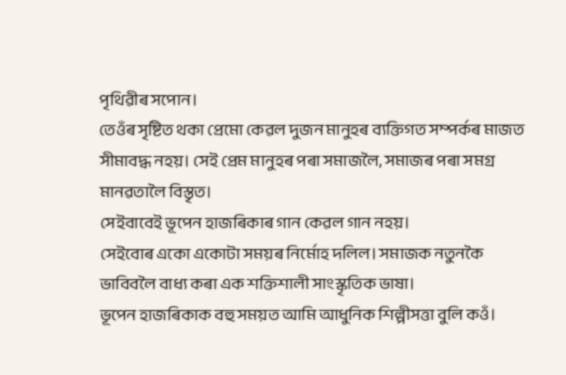পৃথিৱীৰ সপোন।
তেওঁৰ সৃষ্টিত থকা প্ৰেমো কেৱল দুজন মানুহৰ ব্যক্তিগত সম্পৰ্কৰ মাজত সীমাবদ্ধ নহয়। সেই প্ৰেম মানুহৰ পৰা সমাজলৈ, সমাজৰ পৰা সমগ্ৰ মানৱতালৈ বিস্তৃত।
সেইবাবেই ভূপেন হাজৰিকাৰ গান কেৱল গান নহয়।
সেইবোৰ একো একোটা সময়ৰ নিৰ্মোহ দলিল। সমাজক নতুনকৈ ভাবিবলৈ বাধ্য কৰা এক শক্তিশালী সাংস্কৃতিক ভাষা।
ভূপেন হাজৰিকাক বহু সময়ত আমি আধুনিক শিল্পীসত্তা বুলি কওঁ।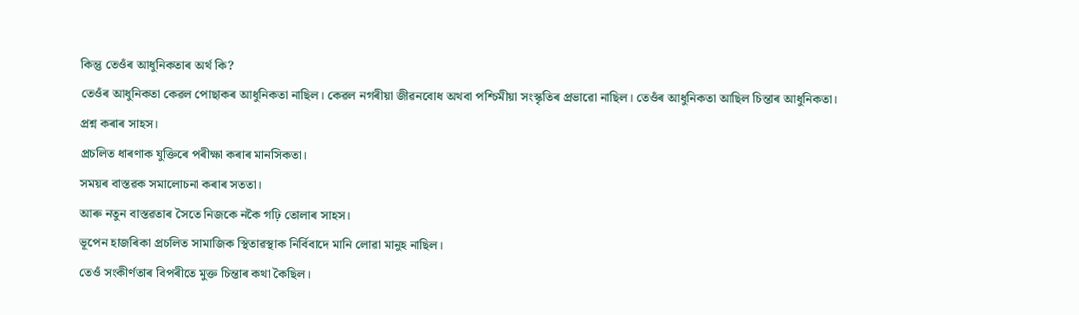কিন্তু তেওঁৰ আধুনিকতাৰ অৰ্থ কি?
তেওঁৰ আধুনিকতা কেৱল পোছাকৰ আধুনিকতা নাছিল। কেৱল নগৰীয়া জীৱনবোধ অথবা পশ্চিমীয়া সংস্কৃতিৰ প্ৰভাৱো নাছিল। তেওঁৰ আধুনিকতা আছিল চিন্তাৰ আধুনিকতা।
প্ৰশ্ন কৰাৰ সাহস।
প্ৰচলিত ধাৰণাক যুক্তিৰে পৰীক্ষা কৰাৰ মানসিকতা।
সময়ৰ বাস্তৱক সমালোচনা কৰাৰ সততা।
আৰু নতুন বাস্তৱতাৰ সৈতে নিজকে নকৈ গঢ়ি তোলাৰ সাহস।
ভূপেন হাজৰিকা প্ৰচলিত সামাজিক স্থিতাৱস্থাক নিৰ্বিবাদে মানি লোৱা মানুহ নাছিল।
তেওঁ সংকীৰ্ণতাৰ বিপৰীতে মুক্ত চিন্তাৰ কথা কৈছিল।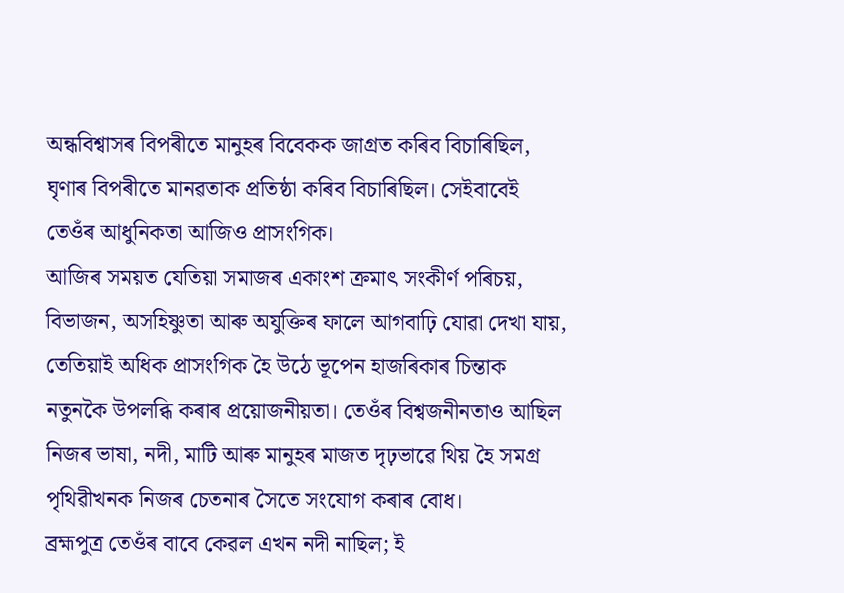অন্ধবিশ্বাসৰ বিপৰীতে মানুহৰ বিবেকক জাগ্ৰত কৰিব বিচাৰিছিল, ঘৃণাৰ বিপৰীতে মানৱতাক প্ৰতিষ্ঠা কৰিব বিচাৰিছিল। সেইবাবেই তেওঁৰ আধুনিকতা আজিও প্ৰাসংগিক।
আজিৰ সময়ত যেতিয়া সমাজৰ একাংশ ক্ৰমাৎ সংকীৰ্ণ পৰিচয়, বিভাজন, অসহিষ্ণুতা আৰু অযুক্তিৰ ফালে আগবাঢ়ি যোৱা দেখা যায়, তেতিয়াই অধিক প্ৰাসংগিক হৈ উঠে ভূপেন হাজৰিকাৰ চিন্তাক নতুনকৈ উপলব্ধি কৰাৰ প্ৰয়োজনীয়তা। তেওঁৰ বিশ্বজনীনতাও আছিল নিজৰ ভাষা, নদী, মাটি আৰু মানুহৰ মাজত দৃঢ়ভাৱে থিয় হৈ সমগ্ৰ পৃথিৱীখনক নিজৰ চেতনাৰ সৈতে সংযোগ কৰাৰ বোধ।
ব্ৰহ্মপুত্ৰ তেওঁৰ বাবে কেৱল এখন নদী নাছিল; ই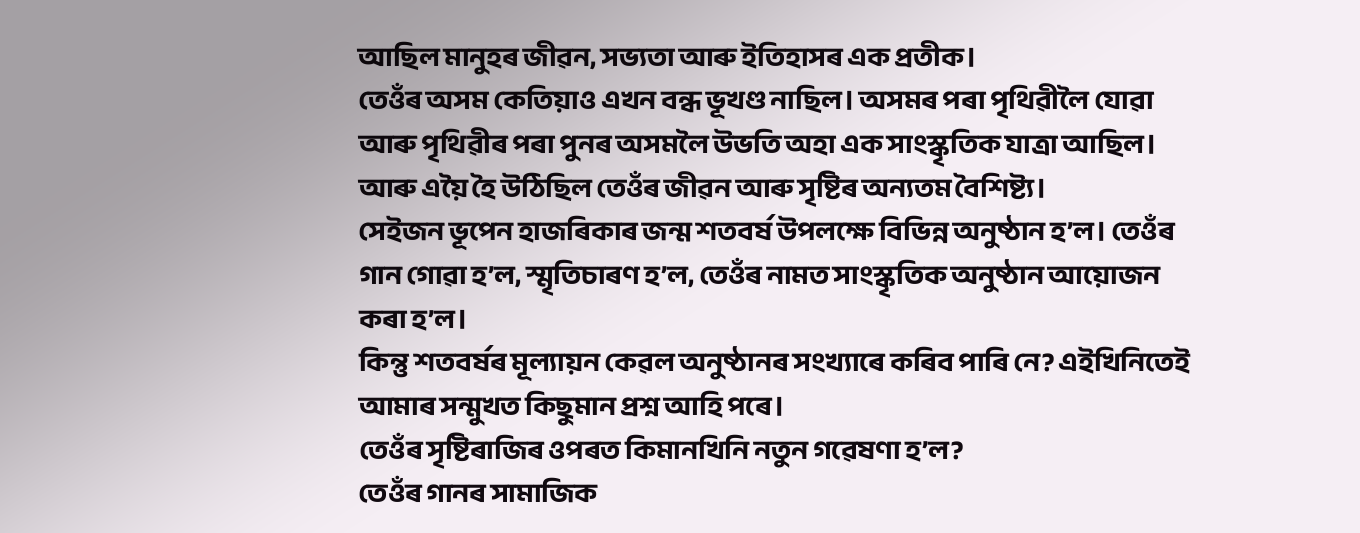আছিল মানুহৰ জীৱন, সভ্যতা আৰু ইতিহাসৰ এক প্ৰতীক।
তেওঁৰ অসম কেতিয়াও এখন বন্ধ ভূখণ্ড নাছিল। অসমৰ পৰা পৃথিৱীলৈ যোৱা আৰু পৃথিৱীৰ পৰা পুনৰ অসমলৈ উভতি অহা এক সাংস্কৃতিক যাত্ৰা আছিল। আৰু এয়ৈ হৈ উঠিছিল তেওঁৰ জীৱন আৰু সৃষ্টিৰ অন্যতম বৈশিষ্ট্য।
সেইজন ভূপেন হাজৰিকাৰ জন্ম শতবৰ্ষ উপলক্ষে বিভিন্ন অনুষ্ঠান হ’ল। তেওঁৰ গান গোৱা হ’ল, স্মৃতিচাৰণ হ’ল, তেওঁৰ নামত সাংস্কৃতিক অনুষ্ঠান আয়োজন কৰা হ’ল।
কিন্তু শতবৰ্ষৰ মূল্যায়ন কেৱল অনুষ্ঠানৰ সংখ্যাৰে কৰিব পাৰি নে? এইখিনিতেই আমাৰ সন্মুখত কিছুমান প্ৰশ্ন আহি পৰে।
তেওঁৰ সৃষ্টিৰাজিৰ ওপৰত কিমানখিনি নতুন গৱেষণা হ’ল?
তেওঁৰ গানৰ সামাজিক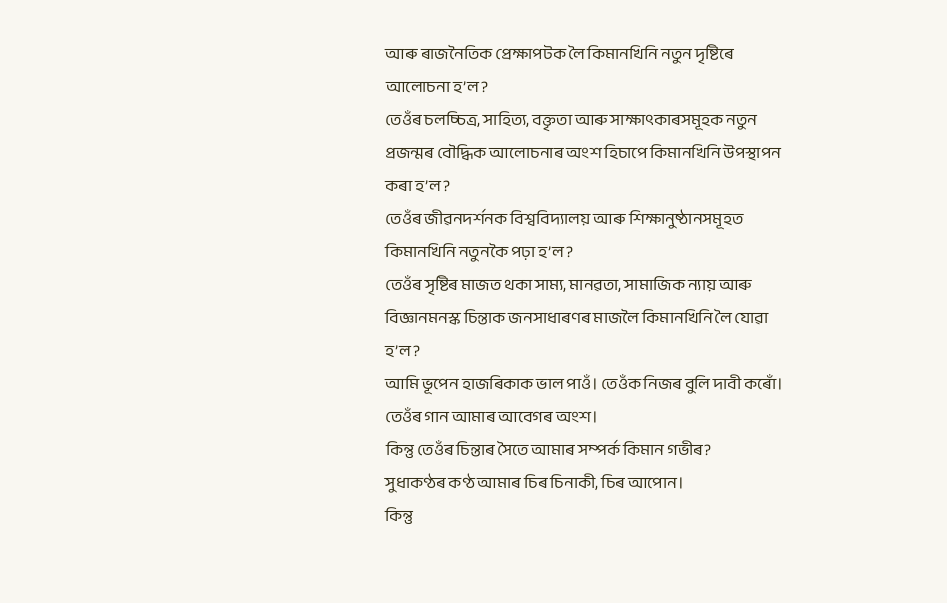আৰু ৰাজনৈতিক প্ৰেক্ষাপটক লৈ কিমানখিনি নতুন দৃষ্টিৰে আলোচনা হ’ল?
তেওঁৰ চলচ্চিত্ৰ, সাহিত্য, বক্তৃতা আৰু সাক্ষাৎকাৰসমূহক নতুন প্ৰজন্মৰ বৌদ্ধিক আলোচনাৰ অংশ হিচাপে কিমানখিনি উপস্থাপন কৰা হ’ল?
তেওঁৰ জীৱনদৰ্শনক বিশ্ববিদ্যালয় আৰু শিক্ষানুষ্ঠানসমূহত কিমানখিনি নতুনকৈ পঢ়া হ’ল?
তেওঁৰ সৃষ্টিৰ মাজত থকা সাম্য, মানৱতা, সামাজিক ন্যায় আৰু বিজ্ঞানমনস্ক চিন্তাক জনসাধাৰণৰ মাজলৈ কিমানখিনি লৈ যোৱা হ’ল?
আমি ভূপেন হাজৰিকাক ভাল পাওঁ। তেওঁক নিজৰ বুলি দাবী কৰোঁ। তেওঁৰ গান আমাৰ আবেগৰ অংশ।
কিন্তু তেওঁৰ চিন্তাৰ সৈতে আমাৰ সম্পৰ্ক কিমান গভীৰ?
সুধাকণ্ঠৰ কণ্ঠ আমাৰ চিৰ চিনাকী, চিৰ আপোন।
কিন্তু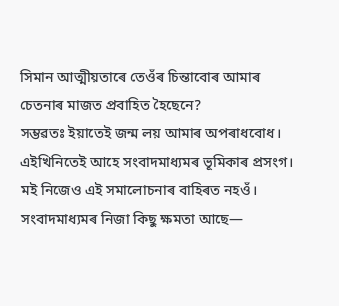সিমান আত্মীয়তাৰে তেওঁৰ চিন্তাবোৰ আমাৰ চেতনাৰ মাজত প্ৰবাহিত হৈছেনে?
সম্ভৱতঃ ইয়াতেই জন্ম লয় আমাৰ অপৰাধবোধ।
এইখিনিতেই আহে সংবাদমাধ্যমৰ ভূমিকাৰ প্ৰসংগ।
মই নিজেও এই সমালোচনাৰ বাহিৰত নহওঁ।
সংবাদমাধ্যমৰ নিজা কিছু ক্ষমতা আছে—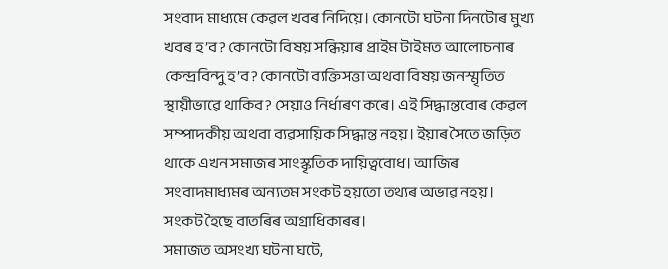সংবাদ মাধ্যমে কেৱল খবৰ নিদিয়ে। কোনটো ঘটনা দিনটোৰ মুখ্য খবৰ হ’ব? কোনটো বিষয় সন্ধিয়াৰ প্ৰাইম টাইমত আলোচনাৰ কেন্দ্ৰবিন্দু হ’ব? কোনটো ব্যক্তিসত্তা অথবা বিষয় জনস্মৃতিত স্থায়ীভাৱে থাকিব? সেয়াও নিৰ্ধাৰণ কৰে। এই সিদ্ধান্তবোৰ কেৱল সম্পাদকীয় অথবা ব্যৱসায়িক সিদ্ধান্ত নহয়। ইয়াৰ সৈতে জড়িত থাকে এখন সমাজৰ সাংস্কৃতিক দায়িত্ববোধ। আজিৰ সংবাদমাধ্যমৰ অন্যতম সংকট হয়তো তথ্যৰ অভাৱ নহয়। সংকট হৈছে বাতৰিৰ অগ্ৰাধিকাৰৰ।
সমাজত অসংখ্য ঘটনা ঘটে,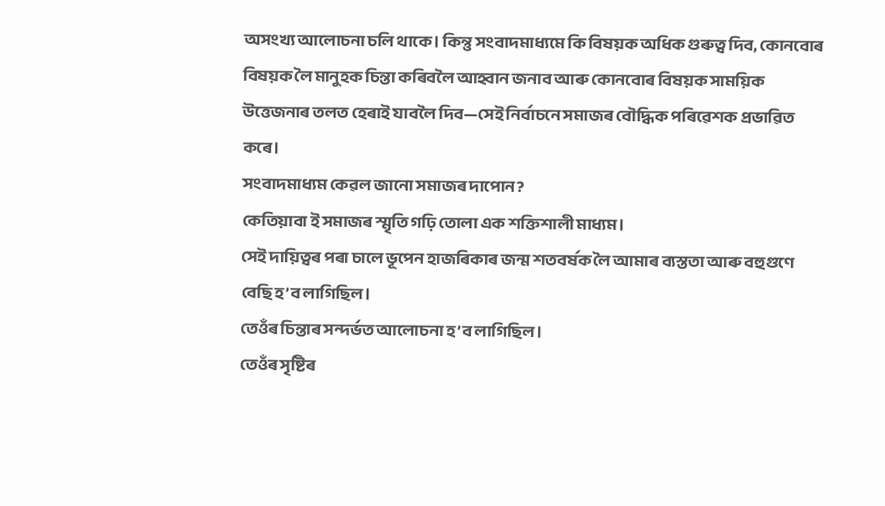অসংখ্য আলোচনা চলি থাকে। কিন্তু সংবাদমাধ্যমে কি বিষয়ক অধিক গুৰুত্ব দিব, কোনবোৰ বিষয়ক লৈ মানুহক চিন্তা কৰিবলৈ আহ্বান জনাব আৰু কোনবোৰ বিষয়ক সাময়িক উত্তেজনাৰ তলত হেৰাই যাবলৈ দিব—সেই নিৰ্বাচনে সমাজৰ বৌদ্ধিক পৰিৱেশক প্ৰভাৱিত কৰে।
সংবাদমাধ্যম কেৱল জানো সমাজৰ দাপোন?
কেতিয়াবা ই সমাজৰ স্মৃতি গঢ়ি তোলা এক শক্তিশালী মাধ্যম।
সেই দায়িত্বৰ পৰা চালে ভূপেন হাজৰিকাৰ জন্ম শতবৰ্ষক লৈ আমাৰ ব্যস্ততা আৰু বহুগুণে বেছি হ’ব লাগিছিল।
তেওঁৰ চিন্তাৰ সন্দৰ্ভত আলোচনা হ’ব লাগিছিল।
তেওঁৰ সৃষ্টিৰ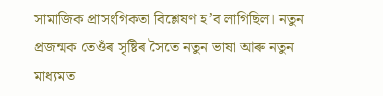সামাজিক প্ৰাসংগিকতা বিশ্লেষণ হ’ব লাগিছিল। নতুন প্ৰজন্মক তেওঁৰ সৃষ্টিৰ সৈতে নতুন ভাষা আৰু নতুন মাধ্যমত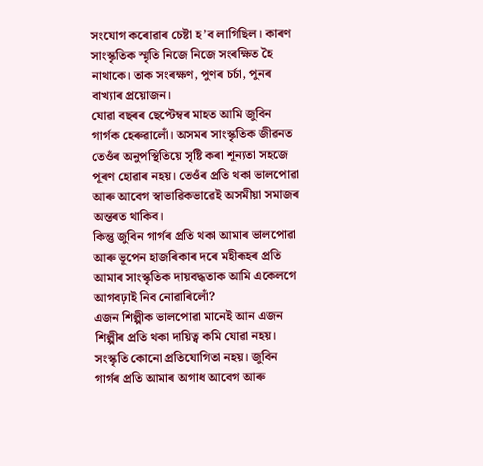সংযোগ কৰোৱাৰ চেষ্টা হ’ব লাগিছিল। কাৰণ সাংস্কৃতিক স্মৃতি নিজে নিজে সংৰক্ষিত হৈ নাথাকে। তাক সংৰক্ষণ, পুণৰ চৰ্চা, পুনৰ বাখ্যাৰ প্ৰয়োজন।
যোৱা বছৰৰ ছেপ্টেম্বৰ মাহত আমি জুবিন গাৰ্গক হেৰুৱালোঁ। অসমৰ সাংস্কৃতিক জীৱনত তেওঁৰ অনুপস্থিতিয়ে সৃষ্টি কৰা শূন্যতা সহজে পূৰণ হোৱাৰ নহয়। তেওঁৰ প্ৰতি থকা ভালপোৱা আৰু আবেগ স্বাভাৱিকভাৱেই অসমীয়া সমাজৰ অন্তৰত থাকিব।
কিন্তু জুবিন গাৰ্গৰ প্ৰতি থকা আমাৰ ভালপোৱা আৰু ভূপেন হাজৰিকাৰ দৰে মহীৰূহৰ প্ৰতি আমাৰ সাংস্কৃতিক দায়বদ্ধতাক আমি একেলগে আগবঢ়াই নিব নোৱাৰিলোঁ?
এজন শিল্পীক ভালপোৱা মানেই আন এজন শিল্পীৰ প্ৰতি থকা দায়িত্ব কমি যোৱা নহয়।
সংস্কৃতি কোনো প্ৰতিযোগিতা নহয়। জুবিন গাৰ্গৰ প্ৰতি আমাৰ অগাধ আবেগ আৰু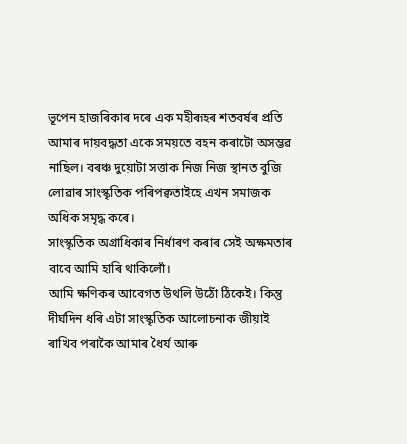ভূপেন হাজৰিকাৰ দৰে এক মহীৰূহৰ শতবৰ্ষৰ প্ৰতি আমাৰ দায়বদ্ধতা একে সময়তে বহন কৰাটো অসম্ভৱ নাছিল। বৰঞ্চ দুয়োটা সত্তাক নিজ নিজ স্থানত বুজি লোৱাৰ সাংস্কৃতিক পৰিপক্বতাইহে এখন সমাজক অধিক সমৃদ্ধ কৰে।
সাংস্কৃতিক অগ্ৰাধিকাৰ নিৰ্ধাৰণ কৰাৰ সেই অক্ষমতাৰ বাবে আমি হাৰি থাকিলোঁ।
আমি ক্ষণিকৰ আবেগত উথলি উঠোঁ ঠিকেই। কিন্তু দীৰ্ঘদিন ধৰি এটা সাংস্কৃতিক আলোচনাক জীয়াই ৰাখিব পৰাকৈ আমাৰ ধৈৰ্য আৰু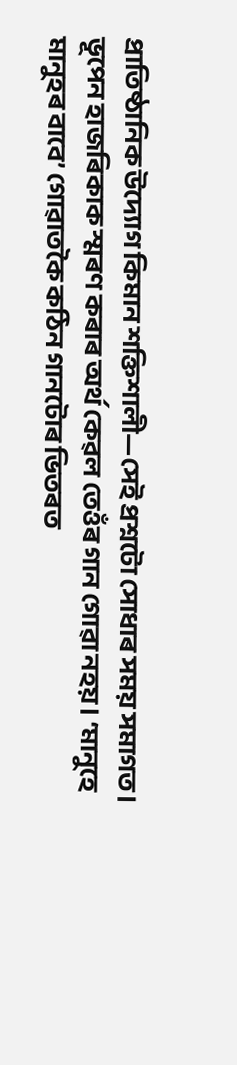প্ৰাতিষ্ঠানিক উদ্যোগ কিমান শক্তিশালী—সেই প্ৰশ্নটো সোধাৰ সময় সমাগত।
ভূপেন হাজৰিকাক স্মৰণ কৰাৰ অৰ্থ কেৱল তেওঁৰ গান গোৱা নহয়। ‘মানুহে মানুহৰ বাবে’ গোৱাতকৈ কঠিন গানটোৰ ভিতৰত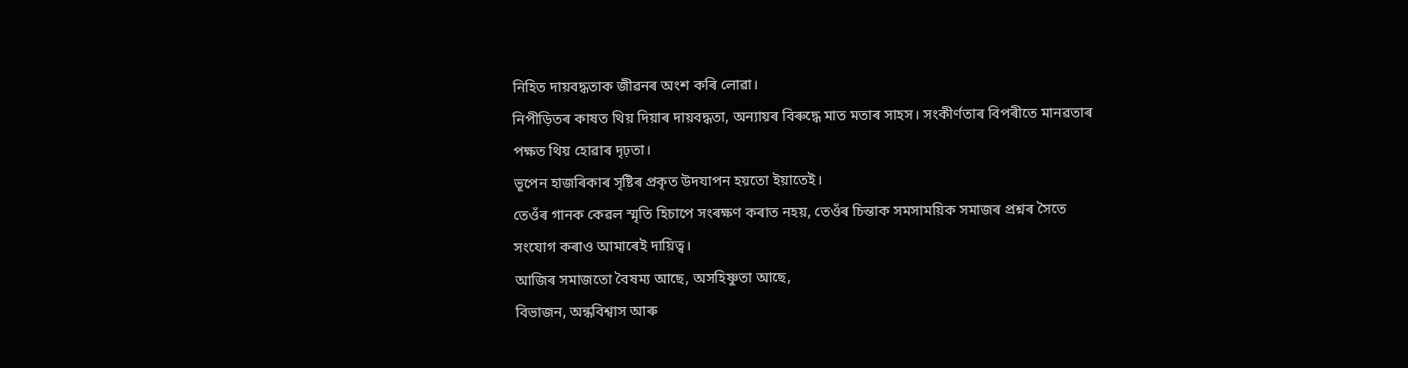নিহিত দায়বদ্ধতাক জীৱনৰ অংশ কৰি লোৱা।
নিপীড়িতৰ কাষত থিয় দিয়াৰ দায়বদ্ধতা, অন্যায়ৰ বিৰুদ্ধে মাত মতাৰ সাহস। সংকীৰ্ণতাৰ বিপৰীতে মানৱতাৰ পক্ষত থিয় হোৱাৰ দৃঢ়তা।
ভূপেন হাজৰিকাৰ সৃষ্টিৰ প্ৰকৃত উদযাপন হয়তো ইয়াতেই।
তেওঁৰ গানক কেৱল স্মৃতি হিচাপে সংৰক্ষণ কৰাত নহয়, তেওঁৰ চিন্তাক সমসাময়িক সমাজৰ প্ৰশ্নৰ সৈতে সংযোগ কৰাও আমাৰেই দায়িত্ব।
আজিৰ সমাজতো বৈষম্য আছে, অসহিষ্ণুতা আছে,
বিভাজন, অন্ধবিশ্বাস আৰু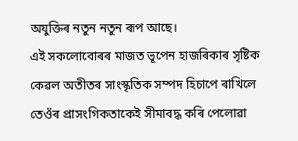অযুক্তিৰ নতুন নতুন ৰূপ আছে।
এই সকলোবোৰৰ মাজত ভূপেন হাজৰিকাৰ সৃষ্টিক কেৱল অতীতৰ সাংস্কৃতিক সম্পদ হিচাপে ৰাখিলে তেওঁৰ প্ৰাসংগিকতাকেই সীমাবদ্ধ কৰি পেলোৱা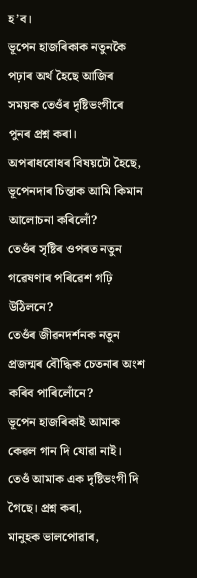হ’ব।
ভূপেন হাজৰিকাক নতুনকৈ পঢ়াৰ অৰ্থ হৈছে আজিৰ সময়ক তেওঁৰ দৃষ্টিভংগীৰে পুনৰ প্ৰশ্ন কৰা।
অপৰাধবোধৰ বিষয়টো হৈছে,
ভূপেনদাৰ চিন্তাক আমি কিমান আলোচনা কৰিলোঁ?
তেওঁৰ সৃষ্টিৰ ওপৰত নতুন গৱেষণাৰ পৰিৱেশ গঢ়ি উঠিলনে?
তেওঁৰ জীৱনদৰ্শনক নতুন প্ৰজন্মৰ বৌদ্ধিক চেতনাৰ অংশ কৰিব পাৰিলোঁনে?
ভূপেন হাজৰিকাই আমাক কেৱল গান দি যোৱা নাই। তেওঁ আমাক এক দৃষ্টিভংগী দি গৈছে। প্ৰশ্ন কৰা,
মানুহক ভালপোৱাৰ,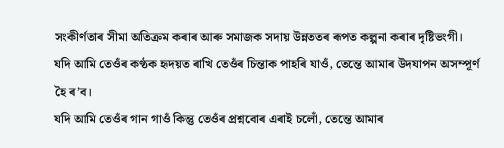সংকীৰ্ণতাৰ সীমা অতিক্ৰম কৰাৰ আৰু সমাজক সদায় উন্নততৰ ৰূপত কল্পনা কৰাৰ দৃষ্টিভংগী।
যদি আমি তেওঁৰ কণ্ঠক হৃদয়ত ৰাখি তেওঁৰ চিন্তাক পাহৰি যাওঁ, তেন্তে আমাৰ উদযাপন অসম্পূৰ্ণ হৈ ৰ’ব।
যদি আমি তেওঁৰ গান গাওঁ কিন্তু তেওঁৰ প্ৰশ্নবোৰ এৰাই চলোঁ, তেন্তে আমাৰ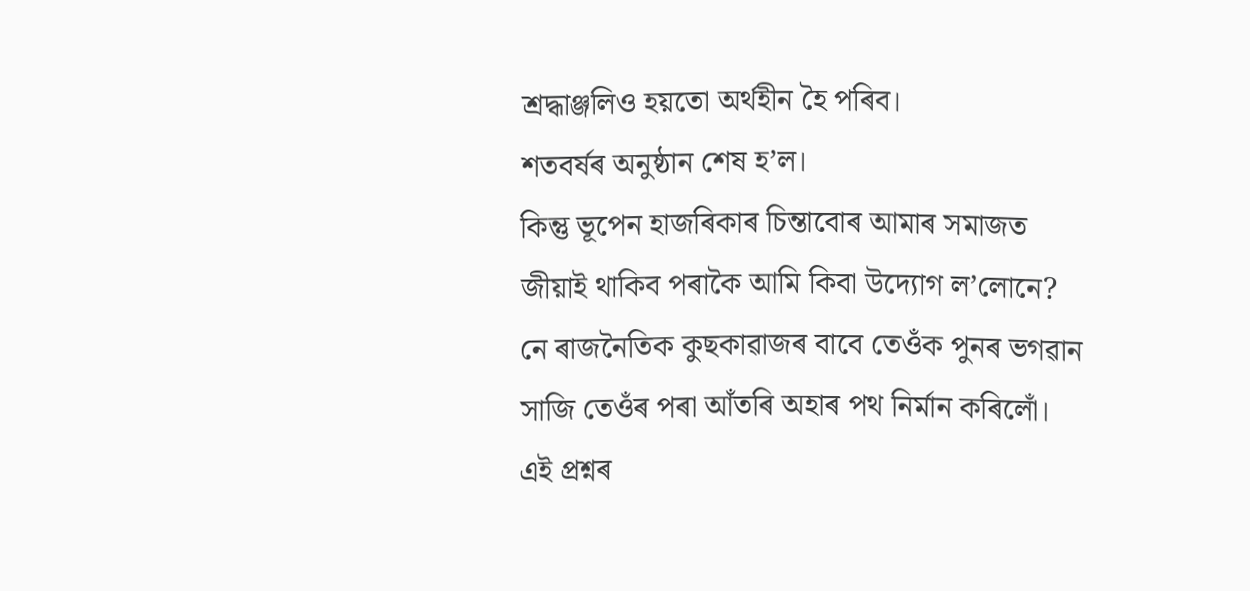শ্ৰদ্ধাঞ্জলিও হয়তো অৰ্থহীন হৈ পৰিব।
শতবৰ্ষৰ অনুষ্ঠান শেষ হ’ল।
কিন্তু ভূপেন হাজৰিকাৰ চিন্তাবোৰ আমাৰ সমাজত জীয়াই থাকিব পৰাকৈ আমি কিবা উদ্যোগ ল’লোনে? নে ৰাজনৈতিক কুছকাৱাজৰ বাবে তেওঁক পুনৰ ভগৱান সাজি তেওঁৰ পৰা আঁতৰি অহাৰ পথ নিৰ্মান কৰিলোঁ।
এই প্ৰশ্নৰ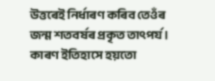উত্তৰেই নিৰ্ধাৰণ কৰিব তেওঁৰ জন্ম শতবৰ্ষৰ প্ৰকৃত তাৎপৰ্য।
কাৰণ ইতিহাসে হয়তো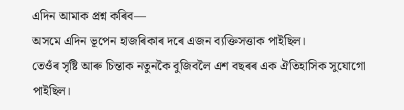এদিন আমাক প্ৰশ্ন কৰিব—
অসমে এদিন ভূপেন হাজৰিকাৰ দৰে এজন ব্যক্তিসত্তাক পাইছিল।
তেওঁৰ সৃষ্টি আৰু চিন্তাক নতুনকৈ বুজিবলৈ এশ বছৰৰ এক ঐতিহাসিক সুযোগো পাইছিল।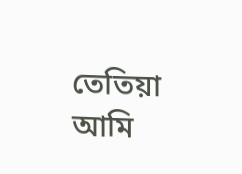তেতিয়া আমি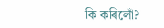কি কৰিলোঁ?